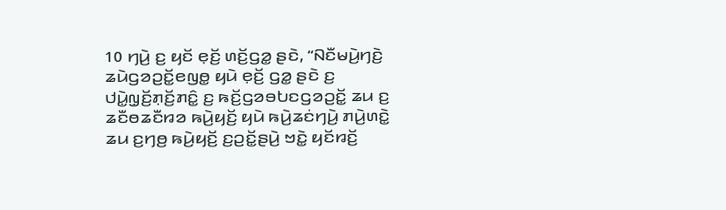10 ꤚꤣꤧ꤬ ꤢ꤬ ꤟꤢꤩ ꤕ꤫ꤢꤩ꤬ ꤛꤢꤩ꤬ꤞꤤ꤭ ꤔꤢꤧ, “ꤡꤢꤪꤗꤣꤧ꤬ꤚꤢꤧ꤬ ꤘꤣꤧꤞꤤꤑꤢꤩ꤭ꤕꤜꤥ꤭ ꤟꤣꤧ ꤕ꤫ꤢꤩ꤬ ꤞꤤ꤭ ꤔꤢꤧ ꤢ꤬ ꤓꤣꤧ꤭ꤜ꤫ꤢꤩ꤬ꤊ꤫ꤢꤩ꤬ꤊꤢꤨ꤭ ꤢ꤬ ꤒꤢꤩ꤬ꤞꤤꤋꤝꤢꤞꤤꤑꤢꤩ꤭ ꤘꤣ ꤢ꤬ ꤘꤢꤪꤥꤘꤢꤪꤙꤤ ꤒꤣꤧ꤬ꤟꤢꤩ꤬ ꤟꤣꤧ ꤒꤣꤧ꤬ꤘꤢꤦꤚꤣꤧ꤬ ꤊꤣꤧ꤬ꤛꤢꤧ꤭ ꤘꤣ ꤢ꤬ꤚꤥ꤬ ꤒꤣꤧ꤬ꤟꤢꤩ꤬ ꤢ꤬ꤑꤢꤩ꤭ꤔꤣꤧ꤬ ꤠꤢꤧ꤭ ꤟꤢꤩꤙꤢꤩ꤬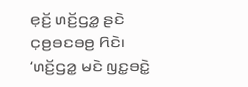ꤕ꤫ꤢꤩ꤬ ꤛꤢꤩ꤬ꤞꤤ꤭ ꤔꤢꤧ ꤍ꤫ꤥ꤬ꤋꤢꤋꤥ꤬ ꤖꤢꤧ꤯ ‘ꤛꤢꤩ꤬ꤞꤤ꤭ ꤗꤢꤧ ꤜꤢ꤭ꤋꤢꤧ꤭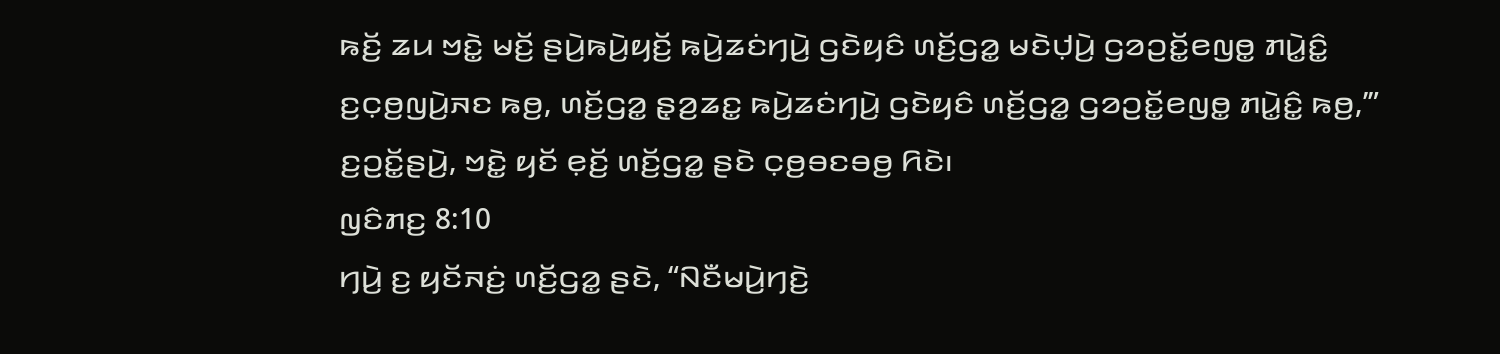ꤒꤢꤩ꤬ ꤘꤣ ꤠꤢꤧ꤭ ꤗꤢꤩ꤬ ꤔꤣꤧ꤬ꤒꤣꤧ꤬ꤟꤢꤩ꤬ ꤒꤣꤧ꤬ꤘꤢꤦꤚꤣꤧ꤬ ꤞꤢꤧꤟꤢꤨ ꤛꤢꤩ꤬ꤞꤤ꤭ ꤗꤢꤧꤓ꤫ꤣꤧ꤬ ꤞꤤꤑꤢꤩ꤭ꤕꤜꤥ꤭ ꤊꤣꤧ꤭ꤢꤨ꤭ ꤢ꤬ꤍ꤫ꤥ꤬ꤜꤣꤧ꤬ꤏꤢ ꤒꤥ꤬, ꤛꤢꤩ꤬ꤞꤤ꤭ ꤔ꤫ꤤ꤬ꤘꤢ꤭ ꤒꤣꤧ꤬ꤘꤢꤦꤚꤣꤧ꤬ ꤞꤢꤧꤟꤢꤨ ꤛꤢꤩ꤬ꤞꤤ꤭ ꤞꤤꤑꤢꤩ꤭ꤕꤜꤥ꤭ ꤊꤣꤧ꤭ꤢꤨ꤭ ꤒꤥ꤬,’” ꤢ꤬ꤑꤢꤩ꤭ꤔꤣꤧ꤬, ꤠꤢꤧ꤭ ꤟꤢꤩ ꤕ꤫ꤢꤩ꤬ ꤛꤢꤩ꤬ꤞꤤ꤭ ꤔꤢꤧ ꤍ꤫ꤥ꤬ꤋꤢꤋꤥ꤬ ꤖꤢꤧ꤯
ꤜꤢꤨꤊꤢ꤬ 8:10
ꤚꤣꤧ꤬ ꤢ꤬ ꤟꤢꤩꤏꤢꤦ꤬ ꤛꤢꤩ꤬ꤞꤤ꤭ ꤔꤢꤧ, “ꤡꤢꤪꤗꤣꤧ꤬ꤚꤢꤧ꤬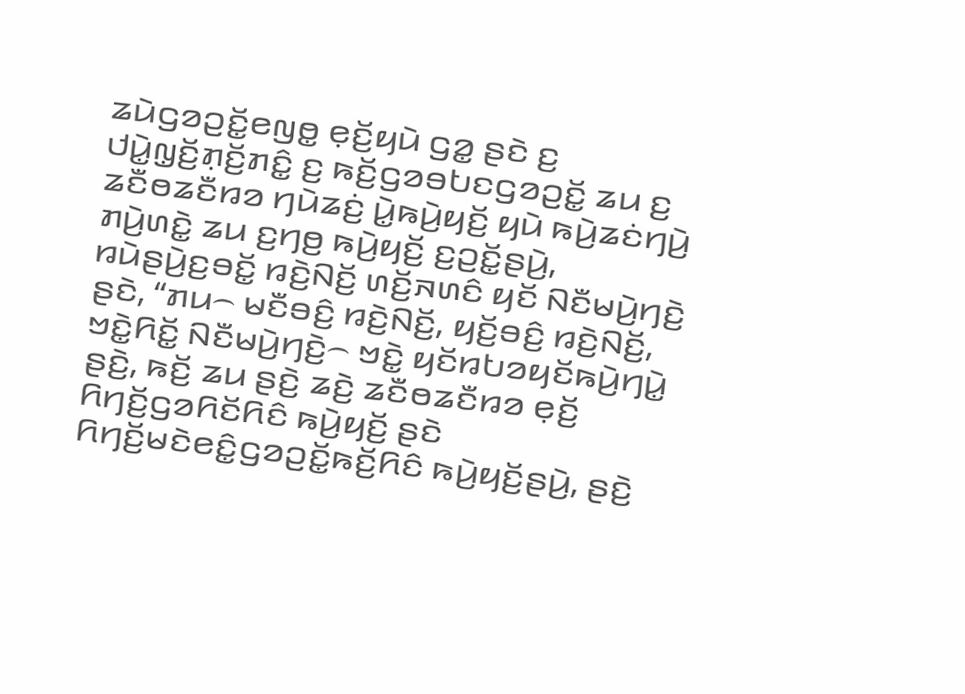ꤘꤣꤧꤞꤤꤑꤢꤩ꤭ꤕꤜꤥ꤭ ꤕ꤫ꤢꤩ꤬ꤟꤣꤧ ꤞꤤ꤭ ꤔꤢꤧ ꤢ꤬ ꤓꤣꤧ꤭ꤜ꤫ꤢꤩ꤬ꤊ꤫ꤢꤩ꤬ꤊꤢꤨ꤭ ꤢ꤬ ꤒꤢꤩ꤬ꤞꤤꤋꤝꤢꤞꤤꤑꤢꤩ꤭ ꤘꤣ ꤢ꤬ ꤘꤢꤪꤥꤘꤢꤪꤙꤤ ꤚꤣꤧꤘꤢꤦ꤬ ꤣꤧ꤭ꤒꤣꤧ꤬ꤟꤢꤩ꤬ ꤟꤣꤧ ꤒꤣꤧ꤬ꤘꤢꤦꤚꤣꤧ꤬ ꤊꤣꤧ꤬ꤛꤢꤧ꤭ ꤘꤣ ꤢ꤬ꤚꤥ꤬ ꤒꤣꤧ꤬ꤟꤢꤩ꤬ ꤢ꤬ꤑꤢꤩ꤭ꤔꤣꤧ꤬,
ꤙꤣꤧꤔꤣꤧ꤬ꤢ꤬ꤋꤢꤩ꤭ ꤙꤢꤧ꤬ꤡꤢꤩ꤬ ꤛꤢꤩ꤬ꤏꤛꤢꤨ ꤟꤢꤩ ꤡꤢꤪꤗꤣꤧ꤬ꤚꤢꤧ꤬ ꤔꤢꤧ, “ꤊꤣ꤮ ꤗꤢꤪꤋꤢꤨ꤬ ꤙꤢꤧ꤬ꤡꤢꤩ꤬, ꤟꤢꤩ꤬ꤋꤢꤨ꤬ ꤙꤢꤧ꤬ꤡꤢꤩ꤬, ꤠꤢꤧ꤭ꤖꤢꤩ꤭ ꤡꤢꤪꤗꤣꤧ꤬ꤚꤢꤧ꤬꤮ ꤠꤢꤧ꤭ ꤟꤢꤩꤙꤝꤤꤟꤢꤩꤒꤣꤧ꤬ꤚꤣꤧ꤭ ꤔꤢꤧ꤬, ꤒꤢꤩ꤬ ꤘꤣ ꤔꤢꤧ꤬ ꤘꤢꤧ꤬ ꤘꤢꤪꤥꤘꤢꤪꤙꤤ ꤕ꤫ꤢꤩ꤬ ꤖꤚꤢꤩ꤬ꤞꤤꤖꤢꤩꤖꤢꤨ ꤒꤣꤧ꤬ꤟꤢꤩ꤬ ꤔꤢꤧ ꤖꤚꤢꤩ꤬ꤗꤢꤧꤕꤢꤨ꤭ꤞꤤꤑꤢꤩ꤭ꤒꤢꤩ꤬ꤖꤢꤨ ꤒꤣꤧ꤬ꤟꤢꤩ꤬ꤔꤣꤧ꤬, ꤔꤢꤧ꤬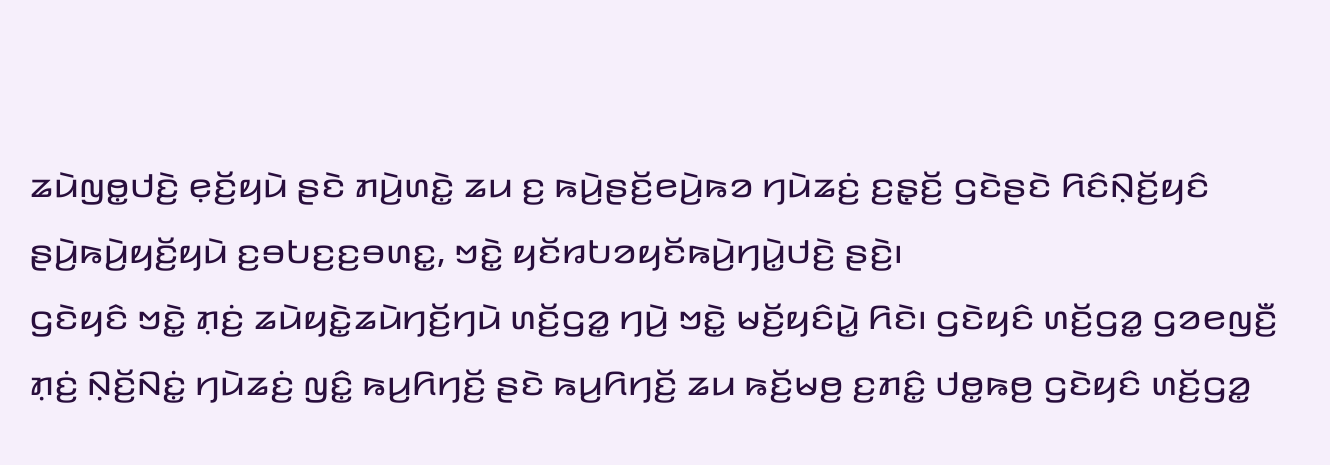ꤘꤣꤧꤜꤥ꤭ꤓꤢꤧ꤬ ꤕ꤫ꤢꤩ꤬ꤟꤣꤧ ꤔꤢꤧ ꤊꤣꤧ꤬ꤛꤢꤧ꤭ ꤘꤣ ꤢ꤬ ꤒꤣꤧ꤬ꤔꤢꤩ꤬ꤕꤣꤧ꤬ꤒꤤ ꤚꤣꤧꤘꤢꤦ꤬ ꤢ꤬ꤔ꤫ꤢꤩ꤬ ꤞꤢꤧꤔꤢꤧ ꤖꤢꤨꤡ꤫ꤢꤩ꤬ꤟꤢꤨ ꤔꤣꤧ꤬ꤒꤣꤧ꤬ꤟꤢꤩ꤬ꤟꤣꤧ ꤢ꤬ꤋꤝꤢ꤬ꤢ꤬ꤋꤛꤢ꤭, ꤠꤢꤧ꤭ ꤟꤢꤩꤙꤝꤤꤟꤢꤩꤒꤣꤧ꤬ꤚꤣꤧ꤭ꤓꤢꤧ꤬ ꤔꤢꤧ꤬꤯
ꤞꤢꤧꤟꤢꤨ ꤠꤢꤧ꤭ ꤊ꤫ꤢꤦ꤬ ꤘꤣꤧꤟꤢꤧ꤭ꤘꤣꤧꤚꤢꤩ꤬ꤚꤣꤧ ꤛꤢꤩ꤬ꤞꤤ꤭ ꤚꤣꤧ꤬ ꤠꤢꤧ꤭ ꤗꤢꤩ꤬ꤟꤢꤨꤣꤧ꤭ ꤖꤢꤧ꤯ ꤞꤢꤧꤟꤢꤨ ꤛꤢꤩ꤬ꤞꤤ꤭ ꤞꤤꤕꤜꤢꤪ꤬ ꤊ꤫ꤢꤦ꤬ ꤡ꤫ꤢꤩ꤬ꤡꤢꤦ꤭ ꤚꤣꤧꤘꤢꤦ꤬ ꤜꤢꤨ꤭ ꤒꤣ꤬ꤖꤚꤢꤩ꤬ ꤔꤢꤧ ꤒꤣ꤬ꤖꤚꤢꤩ꤬ ꤘꤣ ꤒꤢꤩ꤬ꤗꤥ꤬ ꤢ꤬ꤊꤢꤨ꤭ ꤓꤥ꤭ꤒꤥ꤬ ꤞꤢꤧꤟꤢꤨ ꤛꤢꤩ꤬ꤞꤤ꤭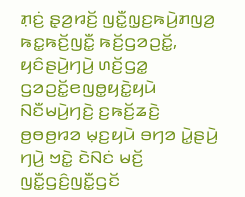ꤊ꤫ꤢꤦ꤬ ꤔ꤫ꤤ꤬ꤙꤢꤩ꤬ ꤜꤢꤪ꤭ꤜ꤫ꤢ꤬ꤒꤣꤧ꤬ꤊꤜꤤ꤬ ꤒꤢ꤭ꤒꤢꤩ꤬ꤜꤢꤪ꤭ ꤒꤢꤩ꤬ꤞꤤꤑꤢꤩ꤭, ꤟꤢꤨꤔꤣꤧ꤬ꤚꤣꤧ꤬ ꤛꤢꤩ꤬ꤞꤤ꤭ ꤞꤤꤑꤢꤩ꤭ꤕꤜꤥ꤭ꤟꤢꤧ꤭ꤟꤣꤧ ꤡꤢꤪꤗꤣꤧ꤬ꤚꤢꤧ꤬ ꤢ꤬ꤒꤢꤩ꤬ꤘꤢꤧ꤬ ꤥ꤬ꤥꤥ꤬ꤙꤤ ꤗ꤫ꤢ꤬ꤟꤣꤧ ꤋꤚꤤ ꤣꤧ꤭ꤔꤣꤧ꤬ ꤚꤣꤧ꤬ ꤠꤢꤧ꤭ ꤢꤧꤡꤢꤦ ꤗꤢꤩ꤬ ꤜꤢꤪ꤭ꤞꤢꤨ꤬ꤜꤢꤪ꤭ꤞꤢꤩ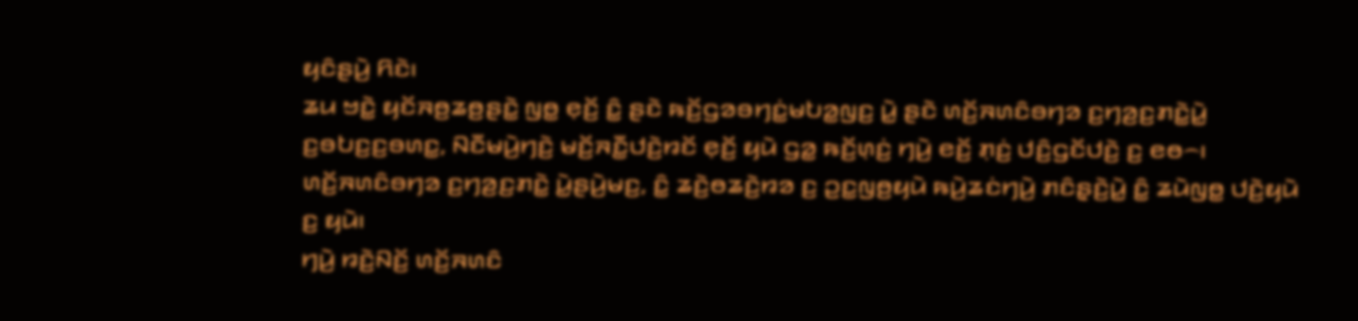ꤟꤢꤨꤔꤣꤧ꤬ ꤖꤢꤧ꤯
ꤘꤣ ꤠꤢꤧ꤭ ꤟꤢꤩꤏꤥ꤬ꤘꤥ꤬ꤔꤢꤧ꤭ ꤜꤥ꤭ ꤕ꤫ꤢꤩ꤬ ꤢꤨ꤭ ꤔꤢꤧ ꤒꤢꤩ꤬ꤞꤤꤋꤚꤢꤦ꤭ꤗꤝꤤ꤭ꤜꤢ꤬ ꤣꤧ꤭ ꤔꤢꤧ ꤛꤢꤩ꤬ꤏꤛꤢꤨꤋꤚꤤ ꤢ꤬ꤚꤤ꤬ꤢ꤬ꤊꤢꤧ꤭ꤣꤧ꤭ ꤢ꤬ꤋꤝꤢ꤬ꤢ꤬ꤋꤛꤢ꤭, ꤡꤢꤪꤗꤣꤧ꤬ꤚꤢꤧ꤬ ꤗꤢꤩ꤬ꤏꤢꤪ꤭ꤓꤢꤧ꤬ꤙꤢꤩ ꤕ꤫ꤢꤩ꤬ ꤟꤣꤧ ꤞꤤ꤭ ꤒꤢꤩ꤬ꤛ꤫ꤢꤦ꤬ ꤚꤣꤧ꤬ ꤕꤢꤩ꤬ ꤊ꤫ꤢꤦ꤬ ꤓꤢꤨ꤬ꤞꤢꤩꤓꤢꤧ꤬ ꤢ꤬ ꤕꤥ꤮꤯ ꤛꤢꤩ꤬ꤏꤛꤢꤨꤋꤚꤤ ꤢ꤬ꤚꤤ꤬ꤢ꤬ꤊꤢꤧ꤭ ꤣꤧ꤭ꤔꤣꤧ꤬ꤗꤢ꤬, ꤢꤨ꤭ ꤘꤢꤧ꤬ꤥꤘꤢꤧ꤬ꤙꤤ ꤢ꤬ ꤑꤢ꤭ꤜꤥ꤬ꤟꤣꤧ ꤒꤣꤧ꤬ꤘꤢꤦꤚꤣꤧ꤬ ꤊꤢꤨꤔ꤫ꤢꤧ꤬ꤣꤧ꤭ ꤢꤨ꤭ ꤘꤣꤧꤜꤥ꤭ ꤓꤢꤧ꤬ꤟꤣꤧ ꤢ꤬ ꤟꤣꤧ꤯
ꤚꤣꤧ꤬ ꤙꤢꤧ꤬ꤡꤢꤩ꤬ ꤛꤢꤩ꤬ꤏꤛꤢꤨ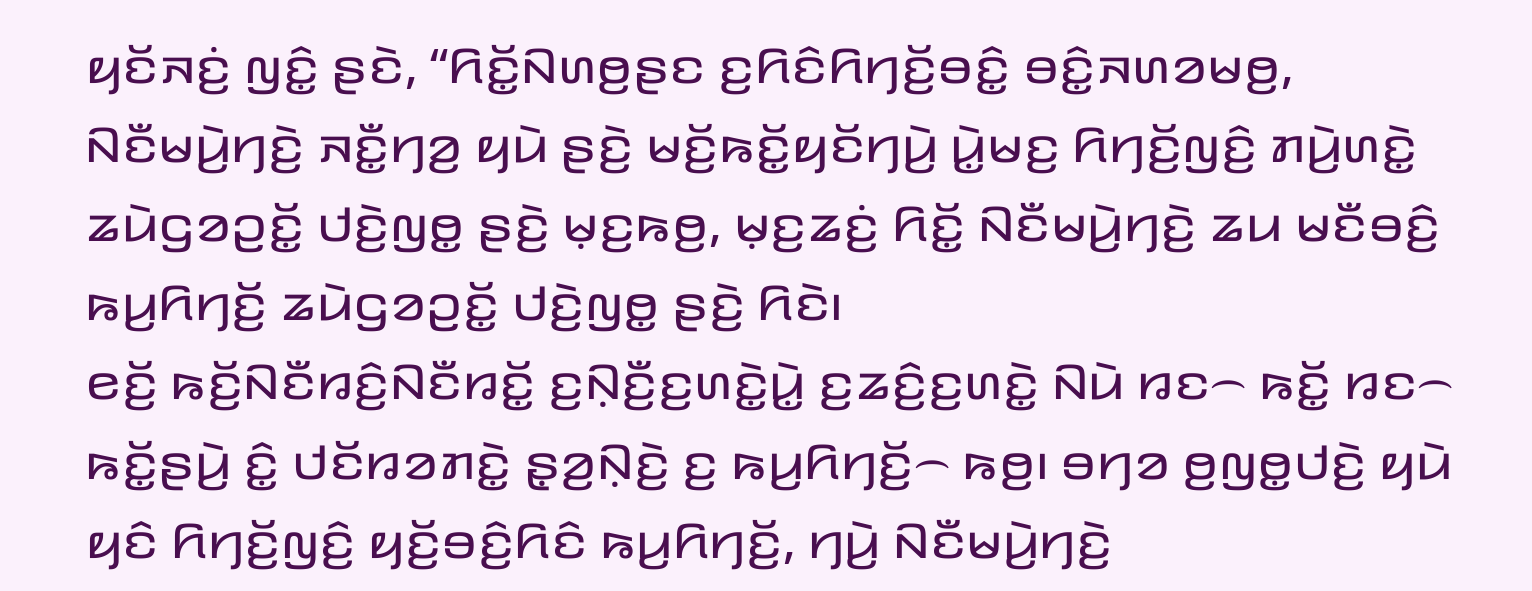ꤟꤢꤩꤏꤢꤦ꤬ ꤜꤢꤨ꤭ ꤔꤢꤧ, “ꤖꤢꤩ꤭ꤡꤛꤥ꤬ꤔꤢ ꤢ꤬ꤖꤢꤨꤖꤚꤢꤩ꤬ꤋꤢꤨ꤭ ꤋꤢꤨ꤭ꤏꤛꤤꤗꤥ꤬, ꤡꤢꤪꤗꤣꤧ꤬ꤚꤢꤧ꤬ ꤏꤢꤪ꤭ꤚꤤ꤬ ꤟꤣꤧ ꤔꤢꤧ꤬ ꤗꤢꤩ꤬ꤒꤢꤩ꤭ꤟꤢꤩꤚꤣꤧ꤬ ꤣꤧ꤭ꤗꤢ꤬ ꤖꤚꤢꤩ꤬ꤜꤢꤨ꤬ ꤊꤣꤧ꤬ꤛꤢꤧ꤭ ꤘꤣꤧꤞꤤꤑꤢꤩ꤭ ꤓꤢꤧ꤬ꤜꤥ꤭ ꤔꤢꤧ꤬ ꤗ꤫ꤢ꤬ꤒꤥ꤬, ꤗ꤫ꤢ꤬ꤘꤢꤦ꤬ ꤖꤢꤩ꤭ ꤡꤢꤪꤗꤣꤧ꤬ꤚꤢꤧ꤬ ꤘꤣ ꤗꤢꤪꤋꤢꤨ꤬ ꤒꤣ꤬ꤖꤚꤢꤩ꤬ ꤘꤣꤧꤞꤤꤑꤢꤩ꤭ ꤓꤢꤧ꤬ꤜꤥ꤭ ꤔꤢꤧ꤬ ꤖꤢꤧ꤯
ꤕꤢꤩ꤬ ꤒꤢꤩ꤬ꤡꤢꤪꤙꤢꤨ꤬ꤡꤢꤪꤙꤢꤩ꤭ ꤢ꤬ꤡ꤫ꤢꤪ꤬ꤢ꤬ꤛꤢꤧ꤭ꤣꤧ꤭ ꤢ꤬ꤘꤢꤨ꤬ꤢ꤬ꤛꤢꤧ꤭ ꤡꤣꤧ ꤙꤢ꤮ ꤒꤢꤩ꤭ ꤙꤢ꤮ ꤒꤢꤩ꤭ꤔꤣꤧ꤬ ꤢꤨ꤭ ꤓꤢꤩꤙꤤꤊꤢꤧ꤭ ꤔ꤫ꤤ꤬ꤡ꤫ꤢꤧ꤬ ꤢ꤬ ꤒꤣ꤬ꤖꤚꤢꤩ꤬꤮ ꤒꤥ꤬꤯ ꤋꤚꤤ ꤥ꤬ꤜꤥ꤭ꤓꤢꤧ꤬ ꤟꤣꤧ ꤟꤢꤨ ꤖꤚꤢꤩ꤬ꤜꤢꤨ꤬ ꤟꤢꤩ꤬ꤋꤢꤨ꤬ꤖꤢꤨ ꤒꤣ꤬ꤖꤚꤢꤩ꤬, ꤚꤣꤧ꤬ ꤡꤢꤪꤗꤣꤧ꤬ꤚꤢꤧ꤬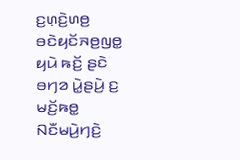ꤢ꤬ꤛ꤫ꤢꤧ꤬ꤛꤥ꤬ ꤋꤢꤧꤟꤢꤩꤏꤥ꤬ꤜꤥ꤭ ꤟꤣꤧ ꤒꤢꤩ꤬ ꤔꤢꤧ ꤋꤚꤤ ꤣꤧ꤭ꤔꤣꤧ꤬ ꤢ꤬ ꤗꤢꤩ꤬ꤒꤥ꤭ ꤡꤢꤪꤗꤣꤧ꤬ꤚꤢꤧ꤬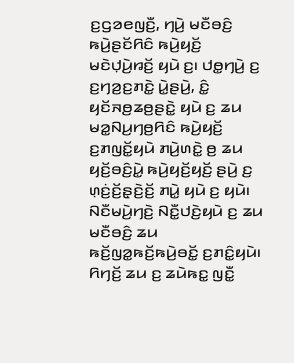ꤢ꤬ꤞꤤꤕꤜꤢꤪ꤬, ꤚꤣꤧ꤬ ꤗꤢꤪꤋꤢꤨ꤬ ꤒꤣꤧ꤬ꤔꤢꤩꤖꤢꤨ ꤒꤣꤧ꤬ꤟꤢꤩ꤬ ꤗꤢꤧꤓ꤫ꤣꤧ꤬ꤙꤢꤩ꤬ ꤟꤣꤧ ꤢ꤬꤯ ꤓꤥ꤭ꤚꤣꤧ꤬ ꤢ꤬ ꤢ꤬ꤚꤤ꤬ꤢ꤬ꤊꤢꤧ꤭ ꤣꤧ꤭ꤔꤣꤧ꤬, ꤢꤨ꤭ ꤟꤢꤩꤏꤥ꤬ꤘꤥ꤬ꤔꤢꤧ꤭ ꤟꤣꤧ ꤢ꤬ ꤘꤣ ꤗꤤ꤭ꤡꤣ꤬ꤚꤥ꤬ꤖꤢꤨ ꤒꤣꤧ꤬ꤟꤢꤩ꤬ ꤢ꤬ꤊꤜꤢꤩ꤭ꤟꤣꤧ ꤊꤣꤧ꤬ꤛꤢꤧ꤭ ꤥ꤬ ꤘꤣ ꤟꤢꤩ꤬ꤋꤢꤨ꤬ꤣꤧ꤭ ꤒꤣꤧ꤬ꤟꤢꤩ꤬ꤟꤢꤩ꤬ ꤔꤣꤧ꤬ ꤢ꤬ ꤛ꤫ꤢꤦ꤬ꤢꤩ꤬ꤔ꤫ꤢꤧ꤬ꤢꤩ꤬ ꤊꤣꤧ꤭ ꤟꤣꤧ ꤢ꤬ ꤟꤣꤧ꤯ ꤡꤢꤪꤗꤣꤧ꤬ꤚꤢꤧ꤬ ꤡꤢꤪ꤭ꤓꤢꤧ꤬ꤟꤣꤧ ꤢ꤬ ꤘꤣ ꤗꤢꤪꤋꤢꤨ꤬ ꤘꤣ ꤒꤢꤩ꤬ꤜꤤ꤭ꤒꤢꤩ꤬ꤒꤣꤧ꤬ꤋꤢꤩ꤭ ꤢ꤬ꤊꤢꤨ꤭ꤟꤣꤧ꤯
ꤖꤚꤢꤩ꤬ ꤘꤣ ꤢ꤬ ꤘꤣꤧꤒꤢ꤭ ꤜꤢꤪ꤭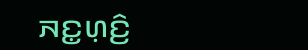ꤏꤢ꤭ꤛ꤫ꤢꤨ꤬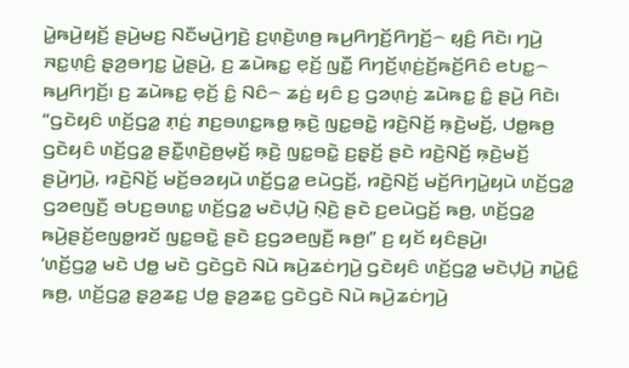ꤣꤧ꤭ꤒꤣꤧ꤬ꤟꤢꤩ꤬ ꤔꤣꤧ꤬ꤗꤢ꤬ ꤡꤢꤪꤗꤣꤧ꤬ꤚꤢꤧ꤬ ꤢ꤬ꤛ꤫ꤢꤧ꤬ꤛꤥ꤬ ꤒꤣ꤬ꤖꤚꤢꤩ꤬ꤖꤚꤢꤩ꤬꤮ ꤟ꤫ꤢꤨ꤬ ꤖꤢꤧ꤯ ꤚꤣꤧ꤬ ꤏꤢ꤭ꤛ꤫ꤢꤨ꤬ ꤔ꤫ꤤ꤬ꤋꤚꤢ꤭ ꤣꤧ꤭ꤔꤣꤧ꤬, ꤢ꤬ ꤘꤣꤧꤒꤢ꤭ ꤕ꤫ꤢꤩ꤬ ꤜꤢꤪ꤭ ꤖꤚꤢꤩ꤬ꤛ꤫ꤢꤦ꤬ꤢꤩ꤬ꤒꤢꤩ꤬ꤖꤢꤨ ꤕꤝꤢ꤭꤮ ꤒꤣ꤬ꤖꤚꤢꤩ꤬꤯ ꤢ꤬ ꤘꤣꤧꤒꤢ꤭ ꤕ꤫ꤢꤩ꤬ ꤢꤨ꤭ ꤡꤢꤨ꤮ ꤘꤢꤦ꤬ ꤟꤢꤨ ꤢ꤬ ꤞꤤꤛ꤫ꤢꤦ꤬ ꤘꤣꤧꤒꤢ꤭ ꤢꤨ꤭ ꤔꤣꤧ꤬ ꤖꤢꤧ꤯
“ꤞꤢꤧꤟꤢꤨ ꤛꤢꤩ꤬ꤞꤤ꤭ ꤊ꤫ꤢꤦ꤬ ꤊꤢ꤬ꤋꤛꤢ꤭ꤒꤥ꤭ ꤒ꤫ꤢꤧ꤬ ꤜꤢ꤭ꤋꤢꤧ꤭ ꤙꤢꤧ꤬ꤡꤢꤩ꤬ ꤒ꤫ꤢꤧ꤬ꤗꤢꤩ꤬, ꤓꤥ꤭ꤒꤥ꤬ ꤞꤢꤧꤟꤢꤨ ꤛꤢꤩ꤬ꤞꤤ꤭ ꤔꤢꤪ꤭ꤛ꤫ꤢꤧ꤬ꤥ꤬ꤗ꤫ꤢꤩ꤬ ꤒ꤫ꤢꤧ꤬ ꤜꤢ꤭ꤋꤢꤧ꤭ ꤢ꤬ꤔ꤫ꤢꤩ꤬ ꤔꤢꤧ ꤙꤢꤧ꤬ꤡꤢꤩ꤬ ꤒ꤫ꤢꤧ꤬ꤗꤢꤩ꤬ ꤔꤣꤧ꤬ꤚꤣꤧ꤬, ꤙꤢꤧ꤬ꤡꤢꤩ꤬ ꤗꤢꤩ꤬ꤋꤤꤟꤣꤧ ꤛꤢꤩ꤬ꤞꤤ꤭ ꤕꤣꤧꤞꤢꤩ꤬, ꤙꤢꤧ꤬ꤡꤢꤩ꤬ ꤗꤢꤩ꤬ꤖꤚꤣꤧ꤭ꤟꤣꤧ ꤛꤢꤩ꤬ꤞꤤ꤭ ꤞꤤꤕꤜꤢꤪ꤬ ꤋꤝꤢ꤬ꤋꤛꤢ꤭ ꤛꤢꤩ꤬ꤞꤤ꤭ ꤗꤢꤧꤓ꤫ꤣꤧ꤬ ꤡ꤫ꤢꤧ꤬ ꤔꤢꤧ ꤢ꤬ꤕꤣꤧꤞꤢꤩ꤬ ꤒꤥ꤬, ꤛꤢꤩ꤬ꤞꤤ꤭ ꤒꤣꤧ꤬ꤔꤢꤩ꤬ꤕꤜꤥ꤭ꤙꤢꤩ ꤜꤢ꤭ꤋꤢꤧ꤭ ꤔꤢꤧ ꤢ꤬ꤞꤤꤕꤜꤢꤪ꤬ ꤒꤥ꤬꤯” ꤢ꤬ ꤟꤢꤩ ꤟꤢꤨꤔꤣꤧ꤬꤯
‘ꤛꤢꤩ꤬ꤞꤤ꤭ ꤗꤢꤧ ꤓꤥ꤭ ꤗꤢꤧ ꤞꤢꤧꤞꤢꤧ ꤡꤣꤧ ꤒꤣꤧ꤬ꤘꤢꤦꤚꤣꤧ꤬ ꤞꤢꤧꤟꤢꤨ ꤛꤢꤩ꤬ꤞꤤ꤭ ꤗꤢꤧꤓ꤫ꤣꤧ꤬ ꤊꤣꤧ꤭ꤢꤨ꤭ ꤒꤥ꤬, ꤛꤢꤩ꤬ꤞꤤ꤭ ꤔ꤫ꤤ꤬ꤘꤢ꤭ ꤓꤥ꤭ ꤔ꤫ꤤ꤬ꤘꤢ꤭ ꤞꤢꤧꤞꤢꤧ ꤡꤣꤧ ꤒꤣꤧ꤬ꤘꤢꤦꤚꤣꤧ꤬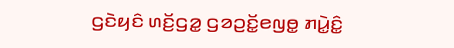ꤞꤢꤧꤟꤢꤨ ꤛꤢꤩ꤬ꤞꤤ꤭ ꤞꤤꤑꤢꤩ꤭ꤕꤜꤥ꤭ ꤊꤣꤧ꤭ꤢꤨ꤭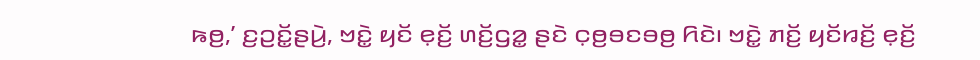ꤒꤥ꤬,’ ꤢ꤬ꤑꤢꤩ꤭ꤔꤣꤧ꤬, ꤠꤢꤧ꤭ ꤟꤢꤩ ꤕ꤫ꤢꤩ꤬ ꤛꤢꤩ꤬ꤞꤤ꤭ ꤔꤢꤧ ꤍ꤫ꤥ꤬ꤋꤢꤋꤥ꤬ ꤖꤢꤧ꤯ ꤠꤢꤧ꤭ ꤊꤢꤩ꤬ ꤟꤢꤩꤙꤢꤩ꤬ ꤕ꤫ꤢꤩ꤬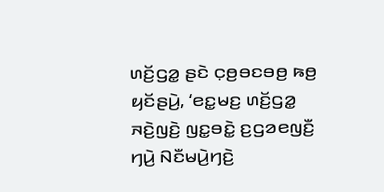ꤛꤢꤩ꤬ꤞꤤ꤭ ꤔꤢꤧ ꤍ꤫ꤥ꤬ꤋꤢꤋꤥ꤬ ꤒꤥ꤬ ꤟꤢꤩꤔꤣꤧ꤬, ‘ꤕꤢ꤭ꤗꤢ꤬ ꤛꤢꤩ꤬ꤞꤤ꤭ ꤏꤢꤧ꤬ꤜꤢꤧ꤬ ꤜꤢ꤭ꤋꤢꤧ꤭ ꤢ꤬ꤞꤤꤕꤜꤢꤪ꤬ ꤚꤣꤧ꤬ ꤡꤢꤪꤗꤣꤧ꤬ꤚꤢꤧ꤬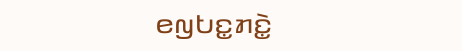ꤕꤜꤝꤢ꤭ꤊꤢꤧ꤭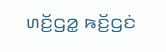ꤛꤢꤩ꤬ꤞꤤ꤭ ꤒꤢꤩ꤬ꤞꤢꤦ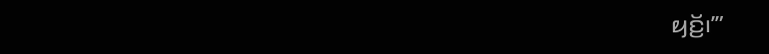ꤟꤢꤩ꤬꤯’”